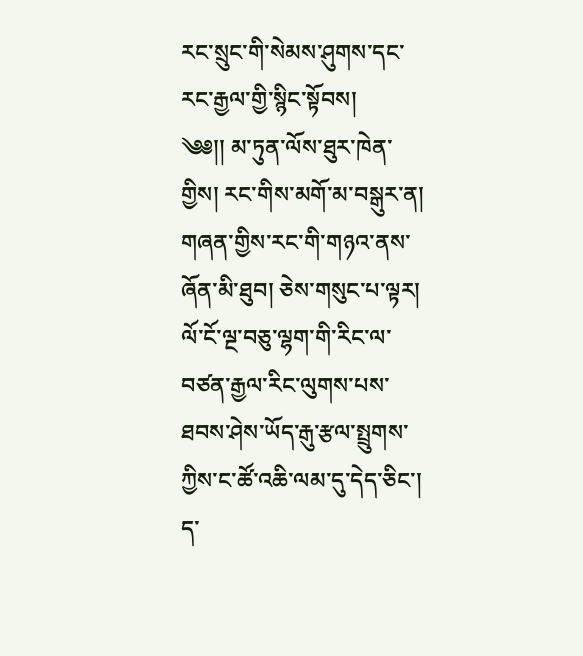རང་སྲུང་གི་སེམས་ཤུགས་དང་རང་རྒྱལ་གྱི་སྙིང་སྟོབས།
༄༅།། མ་ཏུན་ལོས་ཐུར་ཁེན་གྱིས། རང་གིས་མགོ་མ་བསྒུར་ན། གཞན་གྱིས་རང་གི་གཉའ་ནས་ཞོན་མི་ཐུབ། ཅེས་གསུང་པ་ལྟར། ལོ་ངོ་ལྔ་བཅུ་ལྷག་གི་རིང་ལ་བཙན་རྒྱལ་རིང་ལུགས་པས་ཐབས་ཤེས་ཡོད་རྒུ་རྩལ་སྤྲུགས་ཀྱིས་ང་ཚོ་འཆི་ལམ་དུ་དེད་ཅིང་། ད་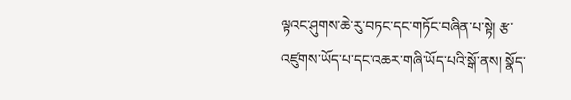ལྟའང་ཤུགས་ཆེ་རུ་བཏང་དང་གཏོང་བཞིན་པ་སྟེ། རྩ་འཛུགས་ཡོད་པ་དང་འཆར་གཞི་ཡོད་པའི་སྒོ་ནས། སྣོད་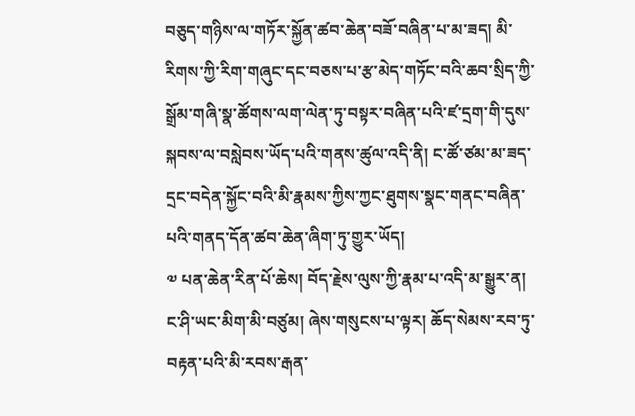བཅུད་གཉིས་ལ་གཏོར་སྐྱོན་ཚབ་ཆེན་བཟོ་བཞིན་པ་མ་ཟད། མི་རིགས་ཀྱི་རིག་གཞུང་དང་བཅས་པ་རྩ་མེད་གཏོང་བའི་ཆབ་སྲིད་ཀྱི་སྒྲོམ་གཞི་སྣ་ཚོགས་ལག་ལེན་ཏུ་བསྟར་བཞིན་པའི་ཛ་དྲག་གི་དུས་སྐབས་ལ་བསླེབས་ཡོད་པའི་གནས་ཚུལ་འདི་ནི། ང་ཚོ་ཙམ་མ་ཟད་དྲང་བདེན་སྐྱོང་བའི་མི་རྣམས་ཀྱིས་ཀྱང་ཐུགས་སྣང་གནང་བཞིན་པའི་གནད་དོན་ཚབ་ཆེན་ཞིག་ཏུ་གྱུར་ཡོད།
༧ པན་ཆེན་རིན་པོ་ཆེས། བོད་རྗེས་ལུས་ཀྱི་རྣམ་པ་འདི་མ་སྒྱུར་ན། ང་ཤི་ཡང་མིག་མི་བཙུམ། ཞེས་གསུངས་པ་ལྟར། ཆོད་སེམས་རབ་ཏུ་བརྟན་པའི་མི་རབས་རྒན་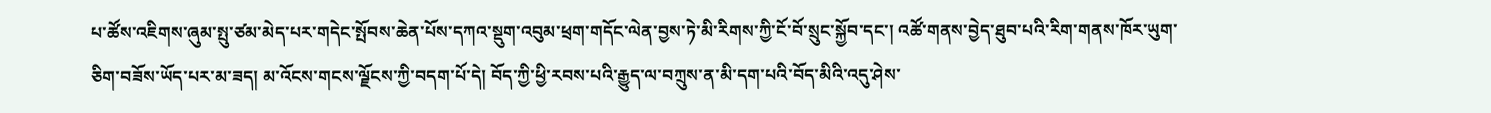པ་ཚོས་འཇིགས་ཞུམ་སྤུ་ཙམ་མེད་པར་གདེང་སྤོབས་ཆེན་པོས་དཀའ་སྡུག་འབུམ་ཕྲག་གདོང་ལེན་བྱས་ཏེ་མི་རིགས་ཀྱི་ངོ་བོ་སྲུང་སྐྱོབ་དང་། འཚོ་གནས་བྱེད་ཐུབ་པའི་རིག་གནས་ཁོར་ཡུག་ཅིག་བཟོས་ཡོད་པར་མ་ཟད། མ་འོངས་གངས་ལྗོངས་ཀྱི་བདག་པོ་དེ། བོད་ཀྱི་ཕྱི་རབས་པའི་རྒྱུད་ལ་བཀྲུས་ན་མི་དག་པའི་བོད་མིའི་འདུ་ཤེས་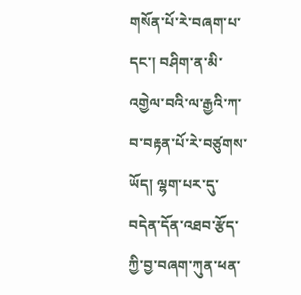གསོན་པོ་རེ་བཞག་པ་དང་། བཤིག་ན་མི་འགྱེལ་བའི་ལ་རྒྱའི་ཀ་བ་བརྟན་པོ་རེ་བཙུགས་ཡོད། ལྷག་པར་དུ་བདེན་དོན་འཐབ་རྩོད་ཀྱི་བྱ་བཞག་ཀུན་ཕན་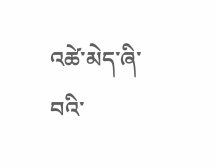འཚེ་མེད་ཞི་བའི་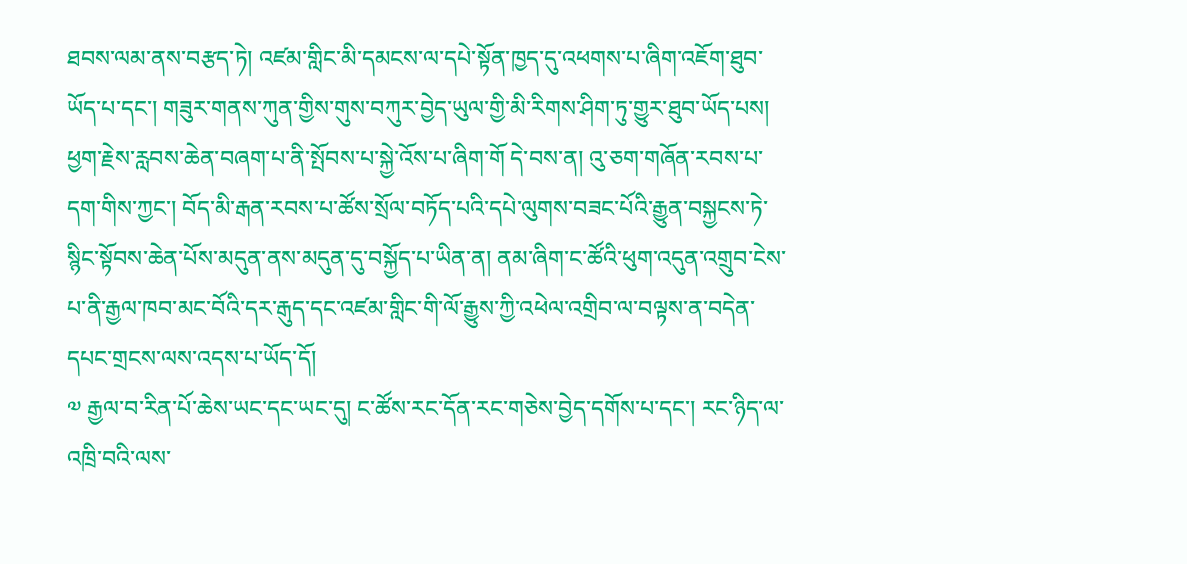ཐབས་ལམ་ནས་བརྩད་ཏེ། འཛམ་གླིང་མི་དམངས་ལ་དཔེ་སྟོན་ཁྱད་དུ་འཕགས་པ་ཞིག་འཇོག་ཐུབ་ཡོད་པ་དང་། གཟུར་གནས་ཀུན་གྱིས་གུས་བཀུར་བྱེད་ཡུལ་གྱི་མི་རིགས་ཤིག་ཏུ་གྱུར་ཐུབ་ཡོད་པས། ཕྱག་རྗེས་རླབས་ཆེན་བཞག་པ་ནི་སྤོབས་པ་སྐྱེ་འོས་པ་ཞིག་གོ དེ་བས་ན། འུ་ཅག་གཞོན་རབས་པ་དག་གིས་ཀྱང་། བོད་མི་རྒན་རབས་པ་ཚོས་སྲོལ་བཏོད་པའི་དཔེ་ལུགས་བཟང་པོའི་རྒྱུན་བསྐྱངས་ཏེ་སྙིང་སྟོབས་ཆེན་པོས་མདུན་ནས་མདུན་དུ་བསྐྱོད་པ་ཡིན་ན། ནམ་ཞིག་ང་ཚོའི་ཕུག་འདུན་འགྲུབ་ངེས་པ་ནི་རྒྱལ་ཁབ་མང་བོའི་དར་རྒུད་དང་འཛམ་གླིང་གི་ལོ་རྒྱུས་ཀྱི་འཕེལ་འགྲིབ་ལ་བལྟས་ན་བདེན་དཔང་གྲངས་ལས་འདས་པ་ཡོད་དོ།
༧ རྒྱལ་བ་རིན་པོ་ཆེས་ཡང་དང་ཡང་དུ། ང་ཚོས་རང་དོན་རང་གཅེས་བྱེད་དགོས་པ་དང་། རང་ཉིད་ལ་འཁྲི་བའི་ལས་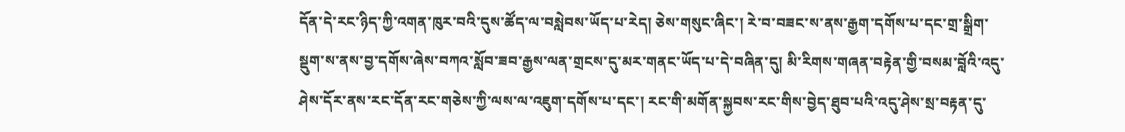དོན་དེ་རང་ཉིད་ཀྱི་འགན་ཁུར་བའི་དུས་ཚོད་ལ་བསླེབས་ཡོད་པ་རེད། ཅེས་གསུང་ཞིང་། རེ་བ་བཟང་ས་ནས་རྒྱག་དགོས་པ་དང་གྲ་སྒྲིག་སྡུག་ས་ནས་བྱ་དགོས་ཞེས་བཀའ་སློབ་ཟབ་རྒྱས་ལན་གྲངས་དུ་མར་གནང་ཡོད་པ་དེ་བཞིན་དུ། མི་རིགས་གཞན་བརྟེན་གྱི་བསམ་བློའི་འདུ་ཤེས་དོར་ནས་རང་དོན་རང་གཅེས་ཀྱི་ལས་ལ་འཇུག་དགོས་པ་དང་། རང་གི་མགོན་སྐྱབས་རང་གིས་བྱེད་ཐུབ་པའི་འདུ་ཤེས་སྲ་བརྟན་དུ་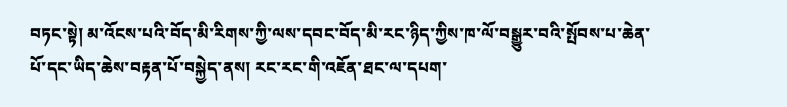བཏང་སྟེ། མ་འོངས་པའི་བོད་མི་རིགས་ཀྱི་ལས་དབང་བོད་མི་རང་ཉིད་ཀྱིས་ཁ་ལོ་བསྒྱུར་བའི་སྤོབས་པ་ཆེན་པོ་དང་ཡིད་ཆེས་བརྟན་པོ་བསྐྱེད་ནས། རང་རང་གི་འཇོན་ཐང་ལ་དཔག་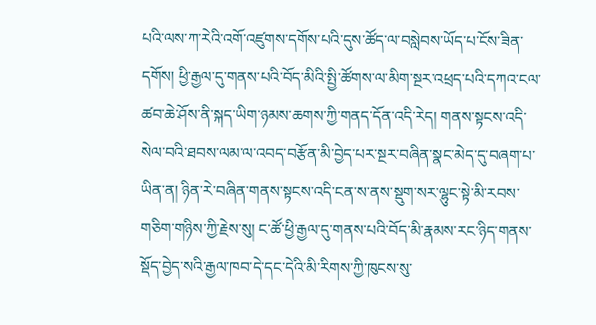པའི་ལས་ཀ་རེའི་འགོ་འཛུགས་དགོས་པའི་དུས་ཚོད་ལ་བསླེབས་ཡོད་པ་ངོས་ཟིན་དགོས། ཕྱི་རྒྱལ་དུ་གནས་པའི་བོད་མིའི་སྤྱི་ཚོགས་ལ་མིག་སྔར་འཕྲད་པའི་དཀའ་ངལ་ཚབ་ཆེ་ཤོས་ནི་སྐད་ཡིག་ཉམས་ཆགས་ཀྱི་གནད་དོན་འདི་རེད། གནས་སྟངས་འདི་སེལ་བའི་ཐབས་ལམ་ལ་འབད་བརྩོན་མི་བྱེད་པར་སྔར་བཞིན་སྣང་མེད་དུ་བཞག་པ་ཡིན་ན། ཉིན་རེ་བཞིན་གནས་སྟངས་འདི་ངན་ས་ནས་སྡུག་སར་ལྷུང་སྟེ་མི་རབས་གཅིག་གཉིས་ཀྱི་རྗེས་སུ། ང་ཚོ་ཕྱི་རྒྱལ་དུ་གནས་པའི་བོད་མི་རྣམས་རང་ཉིད་གནས་སྡོད་བྱེད་སའི་རྒྱལ་ཁབ་དེ་དང་དེའི་མི་རིགས་ཀྱི་ཁུངས་སུ་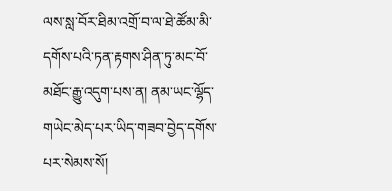ལས་སླ་བོར་ཐིམ་འགྲོ་བ་ལ་ཐེ་ཚོམ་མི་དགོས་པའི་ཏན་རྟགས་ཤིན་ཏུ་མང་བོ་མཐོང་རྒྱུ་འདུག་པས་ན། ནམ་ཡང་ལྷོད་གཡེང་མེད་པར་ཡིད་གཟབ་བྱེད་དགོས་པར་སེམས་སོ།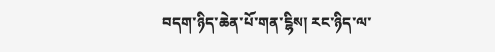བདག་ཉིད་ཆེན་པོ་གན་ངྷིས། རང་ཉིད་ལ་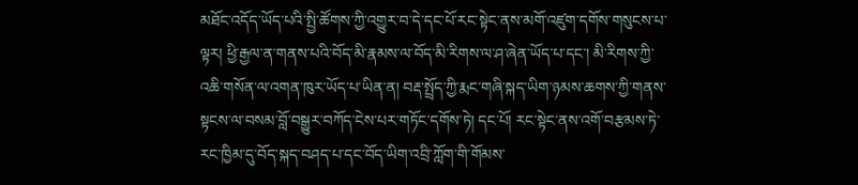མཐོང་འདོད་ཡོད་པའི་སྤྱི་ཚོགས་ཀྱི་འགྱུར་བ་དེ་དང་པོ་རང་སྟེང་ནས་མགོ་འཛུག་དགོས་གསུངས་པ་ལྟར། ཕྱི་རྒྱལ་ན་གནས་པའི་བོད་མི་རྣམས་ལ་བོད་མི་རིགས་ལ་ཤ་ཞེན་ཡོད་པ་དང་། མི་རིགས་ཀྱི་འཆི་གསོན་ལ་འགན་ཁུར་ཡོད་པ་ཡིན་ན། བརྡ་སྤྲོད་ཀྱི་རྨང་གཞི་སྐད་ཡིག་ཉམས་ཆགས་ཀྱི་གནས་སྟངས་ལ་བསམ་བློ་བསྒྱུར་བཀོད་ངེས་པར་གཏོང་དགོས་ཏེ། དང་པོ། རང་སྟེང་ནས་འགོ་བརྩམས་ཏེ་རང་ཁྱིམ་དུ་བོད་སྐད་བཤད་པ་དང་བོད་ཡིག་འབྲི་ཀློག་གི་གོམས་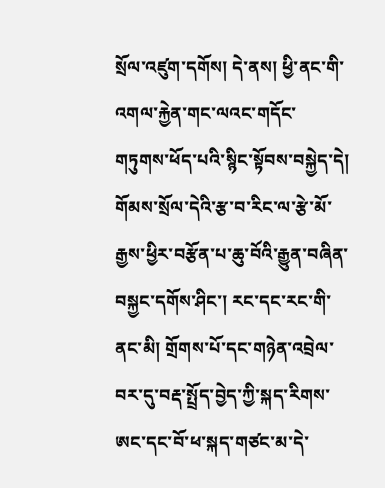སྲོལ་འཛུག་དགོས། དེ་ནས། ཕྱི་ནང་གི་འགལ་རྐྱེན་གང་ལའང་གདོང་གཏུགས་ཕོད་པའི་སྙིང་སྟོབས་བསྐྱེད་དེ། གོམས་སྲོལ་དེའི་རྩ་བ་རིང་ལ་རྩེ་མོ་རྒྱས་ཕྱིར་བརྩོན་པ་ཆུ་བོའི་རྒྱུན་བཞིན་བསྐྱང་དགོས་ཤིང་། རང་དང་རང་གི་ནང་མི། གྲོགས་པོ་དང་གཉེན་འབྲེལ་བར་དུ་བརྡ་སྤྲོད་བྱེད་ཀྱི་སྐད་རིགས་ཨང་དང་བོ་ཕ་སྐད་གཙང་མ་དེ་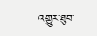འགྱུར་ཐུབ་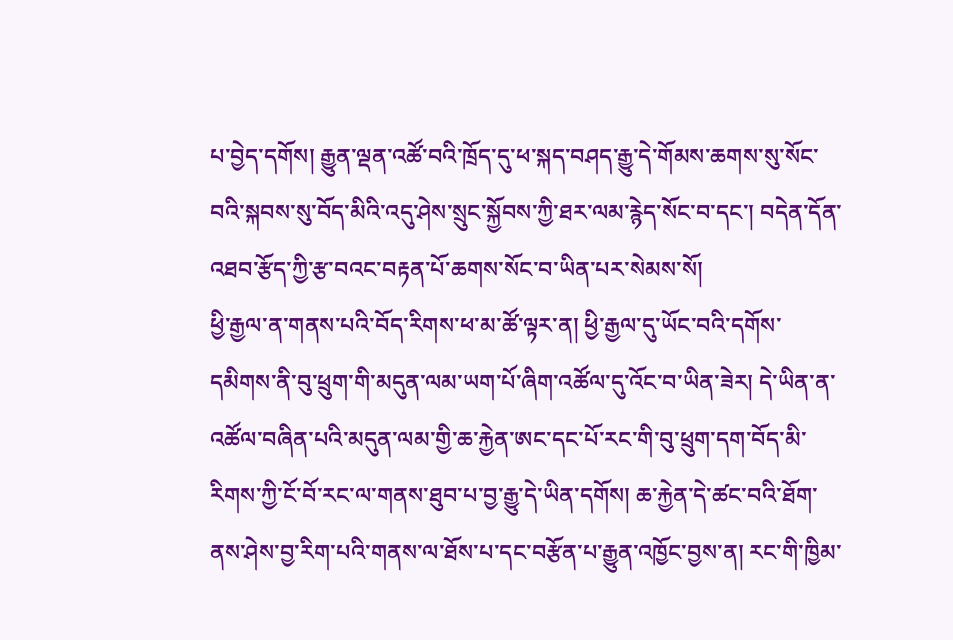པ་བྱེད་དགོས། རྒྱུན་ལྡན་འཚོ་བའི་ཁྲོད་དུ་ཕ་སྐད་བཤད་རྒྱུ་དེ་གོམས་ཆགས་སུ་སོང་བའི་སྐབས་སུ་བོད་མིའི་འདུ་ཤེས་སྲུང་སྐྱོབས་ཀྱི་ཐར་ལམ་རྙེད་སོང་བ་དང་། བདེན་དོན་འཐབ་རྩོད་ཀྱི་རྩ་བའང་བརྟན་པོ་ཆགས་སོང་བ་ཡིན་པར་སེམས་སོ།
ཕྱི་རྒྱལ་ན་གནས་པའི་བོད་རིགས་ཕ་མ་ཚོ་ལྟར་ན། ཕྱི་རྒྱལ་དུ་ཡོང་བའི་དགོས་དམིགས་ནི་བུ་ཕྲུག་གི་མདུན་ལམ་ཡག་པོ་ཞིག་འཚོལ་དུ་འོང་བ་ཡིན་ཟེར། དེ་ཡིན་ན་འཚོལ་བཞིན་པའི་མདུན་ལམ་གྱི་ཆ་རྐྱེན་ཨང་དང་པོ་རང་གི་བུ་ཕྲུག་དག་བོད་མི་རིགས་ཀྱི་ངོ་བོ་རང་ལ་གནས་ཐུབ་པ་བྱ་རྒྱུ་དེ་ཡིན་དགོས། ཆ་རྐྱེན་དེ་ཚང་བའི་ཐོག་ནས་ཤེས་བྱ་རིག་པའི་གནས་ལ་ཐོས་པ་དང་བརྩོན་པ་རྒྱུན་འཁྱོང་བྱས་ན། རང་གི་ཁྱིམ་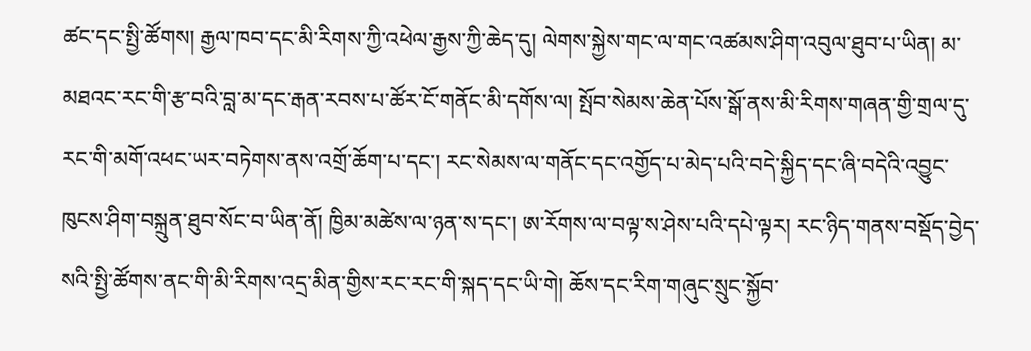ཚང་དང་སྤྱི་ཚོགས། རྒྱལ་ཁབ་དང་མི་རིགས་ཀྱི་འཕེལ་རྒྱས་ཀྱི་ཆེད་དུ། ལེགས་སྐྱེས་གང་ལ་གང་འཚམས་ཤིག་འབུལ་ཐུབ་པ་ཡིན། མ་མཐའང་རང་གི་རྩ་བའི་བླ་མ་དང་རྒན་རབས་པ་ཚོར་ངོ་གནོང་མི་དགོས་ལ། སྤོབ་སེམས་ཆེན་པོས་སྒོ་ནས་མི་རིགས་གཞན་གྱི་གྲལ་དུ་རང་གི་མགོ་འཕང་ཡར་བཏེགས་ནས་འགྲོ་ཆོག་པ་དང་། རང་སེམས་ལ་གནོང་དང་འགྱོད་པ་མེད་པའི་བདེ་སྐྱིད་དང་ཞི་བདེའི་འབྱུང་ཁུངས་ཤིག་བསྐྲུན་ཐུབ་སོང་བ་ཡིན་ནོ། ཁྱིམ་མཚེས་ལ་ཉན་ས་དང་། ཨ་རོགས་ལ་བལྟ་ས་ཤེས་པའི་དཔེ་ལྟར། རང་ཉིད་གནས་བསྡོད་བྱེད་སའི་སྤྱི་ཚོགས་ནང་གི་མི་རིགས་འདྲ་མིན་གྱིས་རང་རང་གི་སྐད་དང་ཡི་གེ། ཆོས་དང་རིག་གཞུང་སྲུང་སྐྱོབ་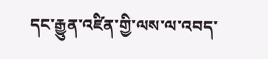དང་རྒྱུན་འཛིན་གྱི་ལས་ལ་འབད་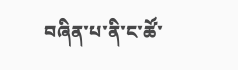བཞིན་པ་ནི་ང་ཚོ་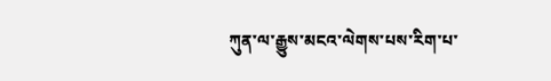ཀུན་ལ་རྒྱུས་མངའ་ལེགས་པས་རིག་པ་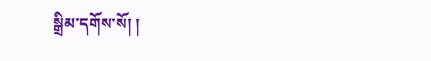སྒྲིམ་དགོས་སོ། །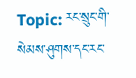Topic: རང་སྲུང་གི་སེམས་ཤུགས་དང་རང་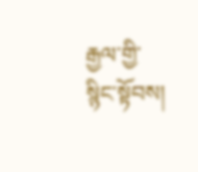རྒྱལ་གྱི་སྙིང་སྟོབས།